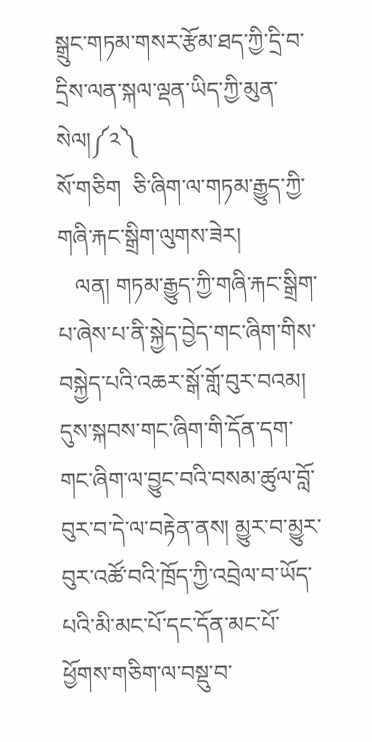སྒྲུང་གཏམ་གསར་རྩོམ་ཐད་ཀྱི་དྲི་བ་དྲིས་ལན་སྐལ་ལྡན་ཡིད་ཀྱི་མུན་སེལ།༼༢༽
སོ་གཅིག  ཅི་ཞིག་ལ་གཏམ་རྒྱུད་ཀྱི་གཞི་རྐང་སྒྲིག་ལུགས་ཟེར།
   ལན། གཏམ་རྒྱུད་ཀྱི་གཞི་རྐང་སྒྲིག་པ་ཞེས་པ་ནི་སྐྱེད་བྱེད་གང་ཞིག་གིས་བསྐྱེད་པའི་འཆར་སྒོ་གློ་བུར་བའམ། དུས་སྐབས་གང་ཞིག་གི་དོན་དག་གང་ཞིག་ལ་བྱུང་བའི་བསམ་ཚུལ་བློ་བུར་བ་དེ་ལ་བརྟེན་ནས། མྱུར་བ་མྱུར་བུར་འཚོ་བའི་ཁྲོད་ཀྱི་འབྲེལ་བ་ཡོད་པའི་མི་མང་པོ་དང་དོན་མང་པོ་ཕྱོགས་གཅིག་ལ་བསྡུ་བ་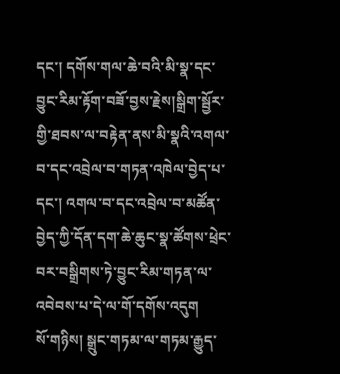དང་། དགོས་གལ་ཆེ་བའི་མི་སྣ་དང་བྱུང་རིམ་རྟོག་བཟོ་བྱས་རྗེས།སྒྲིག་སྦྱོར་གྱི་ཐབས་ལ་བརྟེན་ནས་མི་སྣའི་འགལ་བ་དང་འབྲེལ་བ་གཏན་འཁེལ་བྱེད་པ་དང་། འགལ་བ་དང་འབྲེལ་བ་མཚོན་བྱེད་ཀྱི་དོན་དག་ཆེ་ཆུང་སྣ་ཚོགས་ཕྲེང་བར་བསྒྲིགས་ཏེ་བྱུང་རིམ་གཏན་ལ་འབེབས་པ་དེ་ལ་གོ་དགོས་འདུག
སོ་གཉིས། སྒྲུང་གཏམ་ལ་གཏམ་རྒྱུད་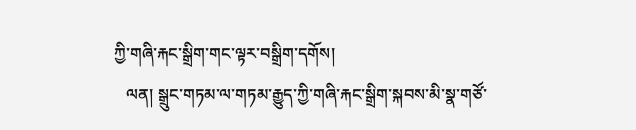ཀྱི་གཞི་རྐང་སྒྲིག་གང་ལྟར་བསྒྲིག་དགོས།
   ལན། སྒྲུང་གཏམ་ལ་གཏམ་རྒྱུད་ཀྱི་གཞི་རྐང་སྒྲིག་སྐབས་མི་སྣ་གཙོ་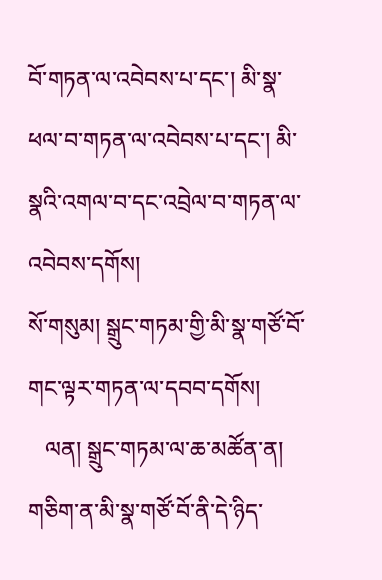བོ་གཏན་ལ་འབེབས་པ་དང་། མི་སྣ་ཕལ་བ་གཏན་ལ་འབེབས་པ་དང་། མི་སྣའི་འགལ་བ་དང་འབྲེལ་བ་གཏན་ལ་འབེབས་དགོས།
སོ་གསུམ། སྒྲུང་གཏམ་གྱི་མི་སྣ་གཙོ་བོ་གང་ལྟར་གཏན་ལ་དབབ་དགོས།
   ལན། སྒྲུང་གཏམ་ལ་ཆ་མཚོན་ན། གཅིག་ན་མི་སྣ་གཙོ་བོ་ནི་དེ་ཉིད་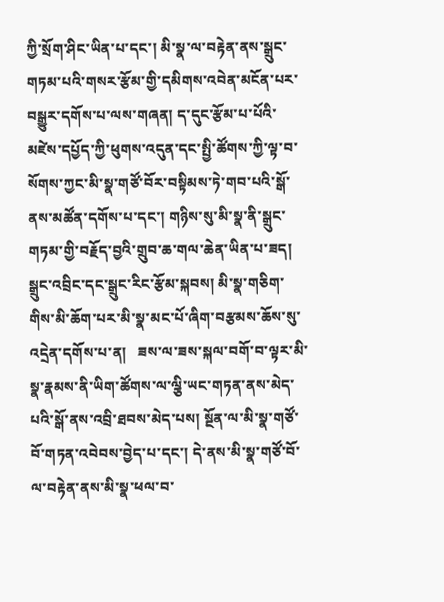ཀྱི་སྲོག་ཤིང་ཡིན་པ་དང་། མི་སྣ་ལ་བརྟེན་ནས་སྒྲུང་གཏམ་པའི་གསར་རྩོམ་གྱི་དམིགས་འབེན་མངོན་པར་བསྒྱུར་དགོས་པ་ལས་གཞན། ད་དུང་རྩོམ་པ་པོའི་མཛེས་དཔྱོད་ཀྱི་ཕུགས་འདུན་དང་སྤྱི་ཚོགས་ཀྱི་ལྟ་བ་སོགས་ཀྱང་མི་སྣ་གཙོ་བོར་བསྟིམས་ཏེ་གབ་པའི་སྒོ་ནས་མཚོན་དགོས་པ་དང་། གཉིས་སུ་མི་སྣ་ནི་སྒྲུང་གཏམ་གྱི་བརྗོད་བྱའི་གྲུབ་ཆ་གལ་ཆེན་ཡིན་པ་ཟད། སྒྲུང་འབྲིང་དང་སྒྲུང་རིང་རྩོམ་སྐབས། མི་སྣ་གཅིག་གིས་མི་ཆོག་པར་མི་སྣ་མང་པོ་ཞིག་བརྩམས་ཆོས་སུ་འདྲེན་དགོས་པ་ན།   ཟས་ལ་ཟས་སྐལ་བགོ་བ་ལྟར་མི་སྣ་རྣམས་ནི་ཡིག་ཚོགས་ལ་ལྕི་ཡང་གཏན་ནས་མེད་པའི་སྒོ་ནས་འབྲི་ཐབས་མེད་པས། སྔོན་ལ་མི་སྣ་གཙོ་བོ་གཏན་འབེབས་བྱེད་པ་དང་། དེ་ནས་མི་སྣ་གཙོ་བོ་ལ་བརྟེན་ནས་མི་སྣ་ཕལ་བ་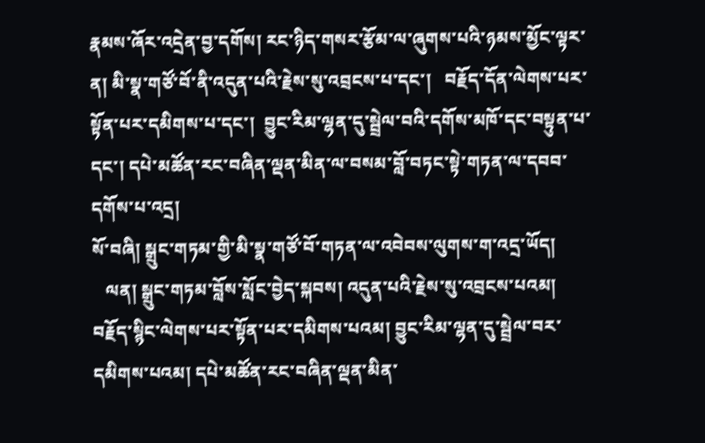རྣམས་ཞོར་འདྲེན་བྱ་དགོས། རང་ཉིད་གསར་རྩོམ་ལ་ཞུགས་པའི་ཉམས་མྱོང་ལྟར་ན། མི་སྣ་གཙོ་བོ་ནི་འདུན་པའི་རྗེས་སུ་འབྲངས་པ་དང་།   བརྗོད་དོན་ལེགས་པར་སྟོན་པར་དམིགས་པ་དང་།  བྱུང་རིམ་ལྷན་དུ་སྦྲེལ་བའི་དགོས་མཁོ་དང་བསྟུན་པ་དང་། དཔེ་མཚོན་རང་བཞིན་ལྡན་མིན་ལ་བསམ་བློ་བཏང་སྟེ་གཏན་ལ་དབབ་དགོས་པ་འདྲ།
སོ་བཞི། སྒྲུང་གཏམ་གྱི་མི་སྣ་གཙོ་བོ་གཏན་ལ་འབེབས་ལུགས་ག་འདྲ་ཡོད།
   ལན། སྒྲུང་གཏམ་བློས་སློང་བྱེད་སྐབས། འདུན་པའི་རྗེས་སུ་འབྲངས་པའམ།  བརྗོད་སྙིང་ལེགས་པར་སྟོན་པར་དམིགས་པའམ། བྱུང་རིམ་ལྷན་དུ་སྦྲེལ་བར་དམིགས་པའམ། དཔེ་མཚོན་རང་བཞིན་ལྡན་མིན་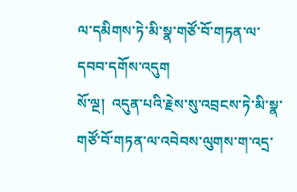ལ་དམིགས་ཏེ་མི་སྣ་གཙོ་བོ་གཏན་ལ་དབབ་དགོས་འདུག
སོ་ལྔ།  འདུན་པའི་རྗེས་སུ་འབྲངས་ཏེ་མི་སྣ་གཙོ་བོ་གཏན་ལ་འབེབས་ལུགས་ག་འདྲ་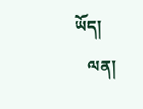ཡོད།
   ལན།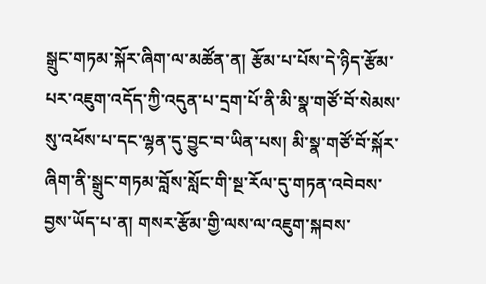སྒྲུང་གཏམ་སྐོར་ཞིག་ལ་མཚོན་ན། རྩོམ་པ་པོས་དེ་ཉིད་རྩོམ་པར་འཇུག་འདོད་ཀྱི་འདུན་པ་དྲག་པོ་ནི་མི་སྣ་གཙོ་བོ་སེམས་སུ་འཕོས་པ་དང་ལྷན་དུ་བྱུང་བ་ཡིན་པས། མི་སྣ་གཙོ་བོ་སྐོར་ཞིག་ནི་སྒྲུང་གཏམ་བློས་སློང་གི་སྔ་རོལ་དུ་གཏན་འབེབས་བྱས་ཡོད་པ་ན། གསར་རྩོམ་གྱི་ལས་ལ་འཇུག་སྐབས་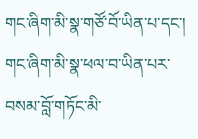གང་ཞིག་མི་སྣ་གཙོ་བོ་ཡིན་པ་དང་། གང་ཞིག་མི་སྣ་ཕལ་བ་ཡིན་པར་བསམ་བློ་གཏོང་མི་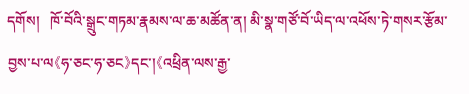དགོས།   ཁོ་བོའི་སྒྲུང་གཏམ་རྣམས་ལ་ཆ་མཚོན་ན། མི་སྣ་གཙོ་བོ་ཡིད་ལ་འཕོས་ཏེ་གསར་རྩོམ་བྱས་པ་ལ《ཧ་ཅང་ཧ་ཅང》དང་།《འཕྲིན་ལས་རྒྱ་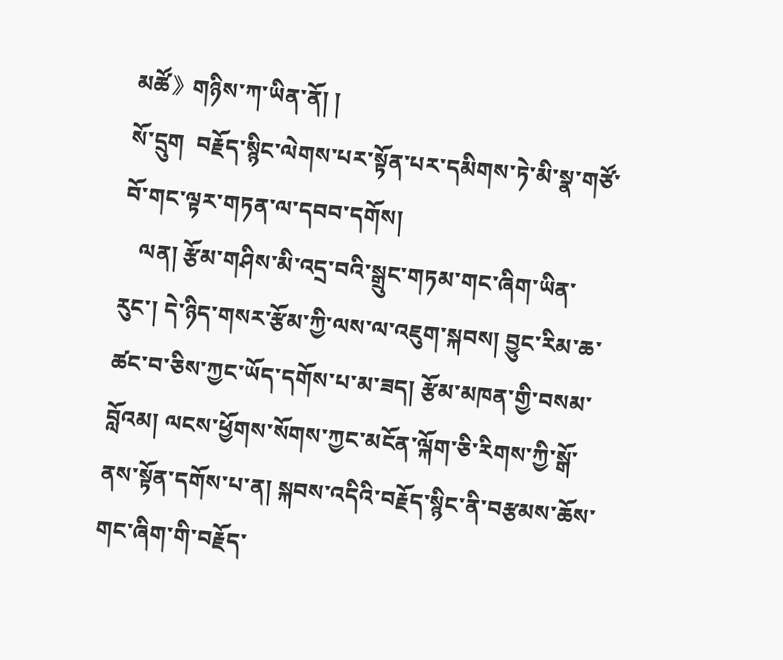མཚོ》གཉིས་ཀ་ཡིན་ནོ། །
སོ་དྲུག  བརྗོད་སྙིང་ལེགས་པར་སྟོན་པར་དམིགས་ཏེ་མི་སྣ་གཙོ་བོ་གང་ལྟར་གཏན་ལ་དབབ་དགོས།
   ལན། རྩོམ་གཤིས་མི་འདྲ་བའི་སྒྲུང་གཏམ་གང་ཞིག་ཡིན་རུང་། དེ་ཉིད་གསར་རྩོམ་ཀྱི་ལས་ལ་འཇུག་སྐབས། བྱུང་རིམ་ཆ་ཚང་བ་ཅིས་ཀྱང་ཡོད་དགོས་པ་མ་ཟད། རྩོམ་མཁན་གྱི་བསམ་བློའམ། ལངས་ཕྱོགས་སོགས་ཀྱང་མངོན་ལྐོག་ཅི་རིགས་ཀྱི་སྒོ་ནས་སྟོན་དགོས་པ་ན། སྐབས་འདིའི་བརྗོད་སྙིང་ནི་བརྩམས་ཆོས་གང་ཞིག་གི་བརྗོད་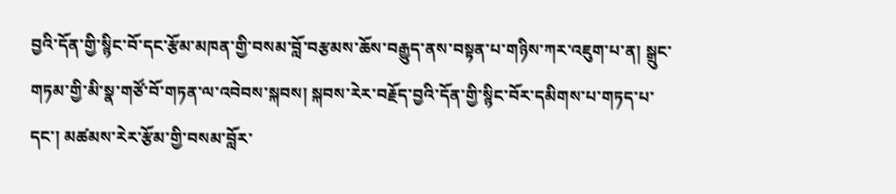བྱའི་དོན་གྱི་སྙིང་བོ་དང་རྩོམ་མཁན་གྱི་བསམ་བློ་བརྩམས་ཆོས་བརྒྱུད་ནས་བསྟན་པ་གཉིས་ཀར་འཇུག་པ་ན། སྒྲུང་གཏམ་གྱི་མི་སྣ་གཙོ་བོ་གཏན་ལ་འབེབས་སྐབས། སྐབས་རེར་བརྗོད་བྱའི་དོན་གྱི་སྙིང་བོར་དམིགས་པ་གཏད་པ་དང་། མཚམས་རེར་རྩོམ་གྱི་བསམ་བློར་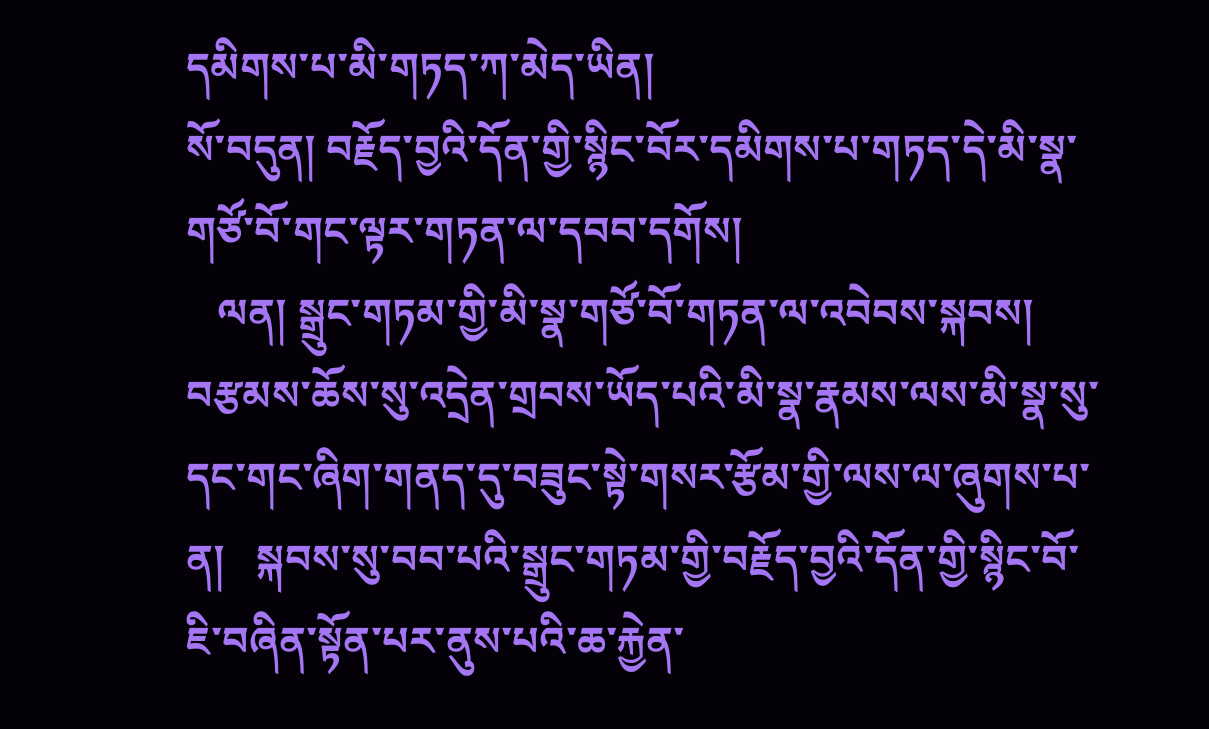དམིགས་པ་མི་གཏད་ཀ་མེད་ཡིན།
སོ་བདུན། བརྗོད་བྱའི་དོན་གྱི་སྙིང་བོར་དམིགས་པ་གཏད་དེ་མི་སྣ་གཙོ་བོ་གང་ལྟར་གཏན་ལ་དབབ་དགོས།
   ལན། སྒྲུང་གཏམ་གྱི་མི་སྣ་གཙོ་བོ་གཏན་ལ་འབེབས་སྐབས། བརྩམས་ཆོས་སུ་འདྲེན་གྲབས་ཡོད་པའི་མི་སྣ་རྣམས་ལས་མི་སྣ་སུ་དང་གང་ཞིག་གནད་དུ་བཟུང་སྟེ་གསར་རྩོམ་གྱི་ལས་ལ་ཞུགས་པ་ན།   སྐབས་སུ་བབ་པའི་སྒྲུང་གཏམ་གྱི་བརྗོད་བྱའི་དོན་གྱི་སྙིང་བོ་ཇི་བཞིན་སྟོན་པར་ནུས་པའི་ཆ་རྐྱེན་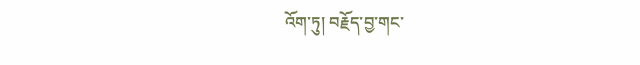འོག་ཏུ། བརྗོད་བྱ་གང་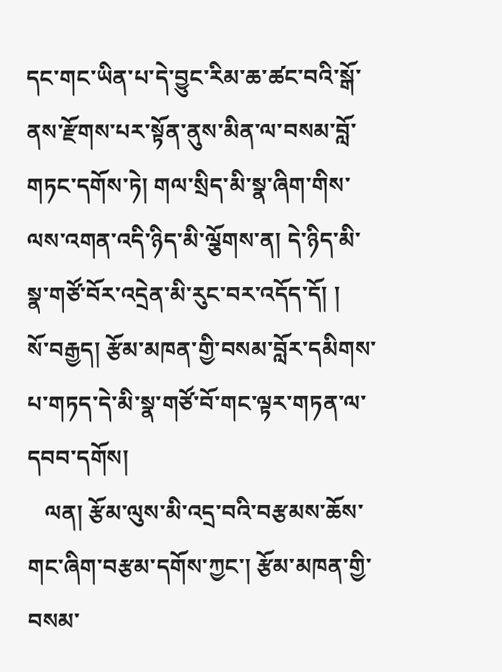དང་གང་ཡིན་པ་དེ་བྱུང་རིམ་ཆ་ཚང་བའི་སྒོ་ནས་རྫོགས་པར་སྟོན་ནུས་མིན་ལ་བསམ་བློ་གཏང་དགོས་ཏེ། གལ་སྲིད་མི་སྣ་ཞིག་གིས་ལས་འགན་འདི་ཉིད་མི་ལྕོགས་ན། དེ་ཉིད་མི་སྣ་གཙོ་བོར་འདྲེན་མི་རུང་བར་འདོད་དོ། །
སོ་བརྒྱད། རྩོམ་མཁན་གྱི་བསམ་བློར་དམིགས་པ་གཏད་དེ་མི་སྣ་གཙོ་བོ་གང་ལྟར་གཏན་ལ་དབབ་དགོས།
   ལན། རྩོམ་ལུས་མི་འདྲ་བའི་བརྩམས་ཆོས་གང་ཞིག་བརྩམ་དགོས་ཀྱང་། རྩོམ་མཁན་གྱི་བསམ་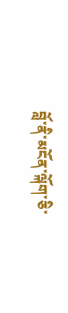བློ་ནི་མངོན་ལྐོག་ཅི་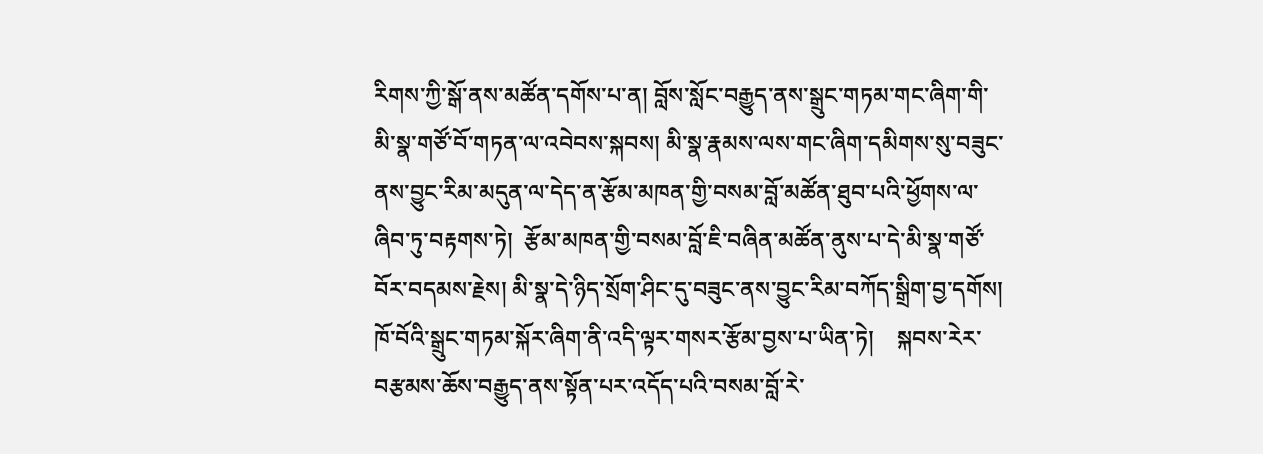རིགས་ཀྱི་སྒོ་ནས་མཚོན་དགོས་པ་ན། བློས་སློང་བརྒྱུད་ནས་སྒྲུང་གཏམ་གང་ཞིག་གི་མི་སྣ་གཙོ་བོ་གཏན་ལ་འབེབས་སྐབས། མི་སྣ་རྣམས་ལས་གང་ཞིག་དམིགས་སུ་བཟུང་ནས་བྱུང་རིམ་མདུན་ལ་དེད་ན་རྩོམ་མཁན་གྱི་བསམ་བློ་མཚོན་ཐུབ་པའི་ཕྱོགས་ལ་ཞིབ་ཏུ་བརྟགས་ཏེ།  རྩོམ་མཁན་གྱི་བསམ་བློ་ཇི་བཞིན་མཚོན་ནུས་པ་དེ་མི་སྣ་གཙོ་བོར་བདམས་རྗེས། མི་སྣ་དེ་ཉིད་སྲོག་ཤིང་དུ་བཟུང་ནས་བྱུང་རིམ་བཀོད་སྒྲིག་བྱ་དགོས། ཁོ་བོའི་སྒྲུང་གཏམ་སྐོར་ཞིག་ནི་འདི་ལྟར་གསར་རྩོམ་བྱས་པ་ཡིན་ཏེ།    སྐབས་རེར་བརྩམས་ཆོས་བརྒྱུད་ནས་སྟོན་པར་འདོད་པའི་བསམ་བློ་རེ་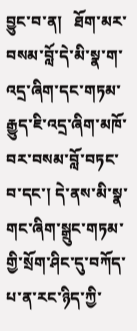བྱུང་བ་ན།   ཐོག་མར་བསམ་བློ་དེ་མི་སྣ་ག་འདྲ་ཞིག་དང་གཏམ་རྒྱུད་ཇི་འདྲ་ཞིག་མཁོ་བར་བསམ་བློ་བཏང་བ་དང་། དེ་ནས་མི་སྣ་གང་ཞིག་སྒྲུང་གཏམ་གྱི་སྲོག་ཤིང་དུ་བཀོད་པ་ན་རང་ཉིད་ཀྱི་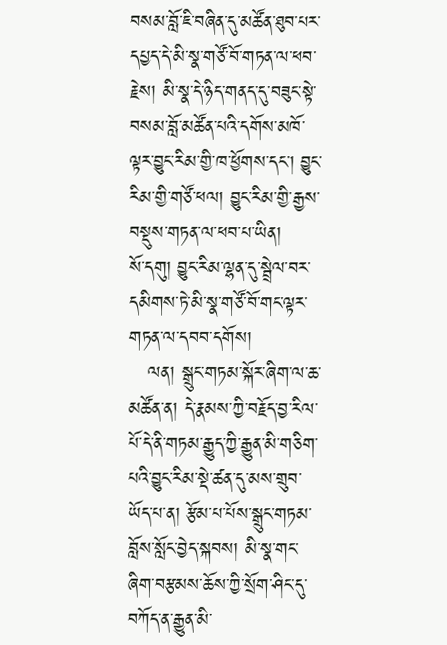བསམ་བློ་ཇི་བཞིན་དུ་མཚོན་ཐུབ་པར་དཔྱད་དེ་མི་སྣ་གཙོ་བོ་གཏན་ལ་ཕབ་རྗེས། མི་སྣ་དེ་ཉིད་གནད་དུ་བཟུང་སྟེ་བསམ་བློ་མཚོན་པའི་དགོས་མཁོ་ལྟར་བྱུང་རིམ་གྱི་ཁ་ཕྱོགས་དང་། བྱུང་རིམ་གྱི་གཙོ་ཕལ། བྱུང་རིམ་གྱི་རྒྱས་བསྡུས་གཏན་ལ་ཕབ་པ་ཡིན།
སོ་དགུ། བྱུང་རིམ་ལྷན་དུ་སྦྲེལ་བར་དམིགས་ཏེ་མི་སྣ་གཙོ་བོ་གང་ལྟར་གཏན་ལ་དབབ་དགོས།
   ལན། སྒྲུང་གཏམ་སྐོར་ཞིག་ལ་ཆ་མཚོན་ན། དེ་རྣམས་ཀྱི་བརྗོད་བྱ་རིལ་པོ་དེ་ནི་གཏམ་རྒྱུད་ཀྱི་རྒྱུན་མི་གཅིག་པའི་བྱུང་རིམ་སྡེ་ཚན་དུ་མས་གྲུབ་ཡོད་པ་ན། རྩོམ་པ་པོས་སྒྲུང་གཏམ་བློས་སློང་བྱེད་སྐབས། མི་སྣ་གང་ཞིག་བརྩམས་ཆོས་ཀྱི་སྲོག་ཤིང་དུ་བཀོད་ན་རྒྱུན་མི་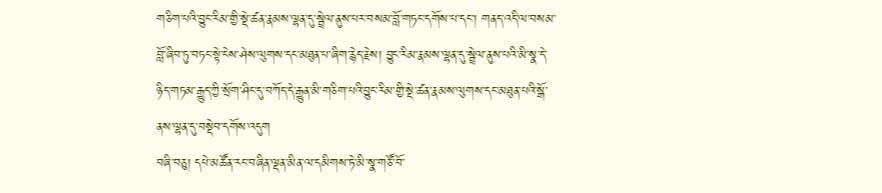གཅིག་པའི་བྱུང་རིམ་གྱི་སྡེ་ཚན་རྣམས་ལྷན་དུ་སྦྲེལ་ནུས་པར་བསམ་བློ་གཏང་དགོས་པ་དང་། གནད་འདི་ལ་བསམ་བློ་ཞིབ་ཏུ་བཏང་སྟེ་ངེས་ཤེས་ལུགས་དང་མཐུན་པ་ཞིག་རྙེད་རྗེས། བྱུང་རིམ་རྣམས་ལྷན་དུ་སྦྲེལ་ནུས་པའི་མི་སྣ་དེ་ཉིད་གཏམ་རྒྱུད་ཀྱི་སྲོག་ཤིང་དུ་བཀོད་དེ་རྒྱུན་མི་གཅིག་པའི་བྱུང་རིམ་གྱི་སྡེ་ཚན་རྣམས་ལུགས་དང་མཐུན་པའི་སྒོ་ནས་ལྷན་དུ་བསྡེབ་དགོས་འདུག
བཞི་བཅུ། དཔེ་མཚོན་རང་བཞིན་ལྡན་མིན་ལ་དམིགས་ཏེ་མི་སྣ་གཙོ་བོ་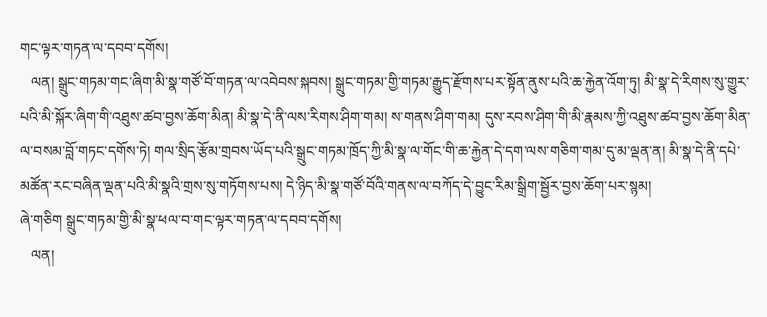གང་ལྟར་གཏན་ལ་དབབ་དགོས།
   ལན། སྒྲུང་གཏམ་གང་ཞིག་མི་སྣ་གཙོ་བོ་གཏན་ལ་འབེབས་སྐབས། སྒྲུང་གཏམ་གྱི་གཏམ་རྒྱུད་རྫོགས་པར་སྟོན་ནུས་པའི་ཆ་རྐྱེན་འོག་ཏུ། མི་སྣ་དེ་རིགས་སུ་གྱུར་པའི་མི་སྐོར་ཞིག་གི་འཐུས་ཚབ་བྱས་ཆོག་མིན། མི་སྣ་དེ་ནི་ལས་རིགས་ཤིག་གམ། ས་གནས་ཤིག་གམ། དུས་རབས་ཤིག་གི་མི་རྣམས་ཀྱི་འཐུས་ཚབ་བྱས་ཆོག་མིན་ལ་བསམ་བློ་གཏང་དགོས་ཏེ། གལ་སྲིད་རྩོམ་གྲབས་ཡོད་པའི་སྒྲུང་གཏམ་ཁྲོད་ཀྱི་མི་སྣ་ལ་གོང་གི་ཆ་རྐྱེན་དེ་དག་ལས་གཅིག་གམ་དུ་མ་ལྡན་ན། མི་སྣ་དེ་ནི་དཔེ་མཚོན་རང་བཞིན་ལྡན་པའི་མི་སྣའི་གྲས་སུ་གཏོགས་པས། དེ་ཉིད་མི་སྣ་གཙོ་བོའི་གནས་ལ་བཀོད་དེ་བྱུང་རིམ་སྒྲིག་སྦྱོར་བྱས་ཆོག་པར་སྙམ།
ཞེ་གཅིག སྒྲུང་གཏམ་གྱི་མི་སྣ་ཕལ་བ་གང་ལྟར་གཏན་ལ་དབབ་དགོས།
   ལན།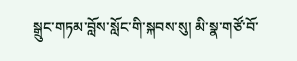སྒྲུང་གཏམ་བློས་སློང་གི་སྐབས་སུ། མི་སྣ་གཙོ་བོ་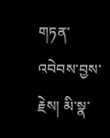གཏན་འབེབས་བྱས་རྗེས། མི་སྣ་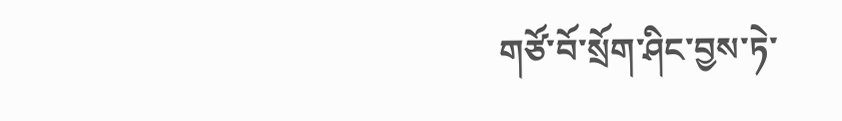གཙོ་བོ་སྲོག་ཤིང་བྱས་ཏེ་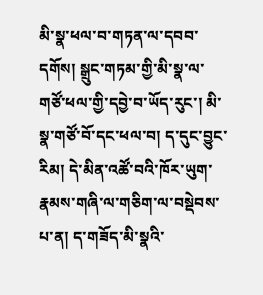མི་སྣ་ཕལ་བ་གཏན་ལ་དབབ་དགོས། སྒྲུང་གཏམ་གྱི་མི་སྣ་ལ་གཙོ་ཕལ་གྱི་དབྱེ་བ་ཡོད་རུང་། མི་སྣ་གཙོ་བོ་དང་ཕལ་བ། ད་དུང་བྱུང་རིམ། དེ་མིན་འཚོ་བའི་ཁོར་ཡུག་རྣམས་གཞི་ལ་གཅིག་ལ་བསྡེབས་པ་ན། ད་གཟོད་མི་སྣའི་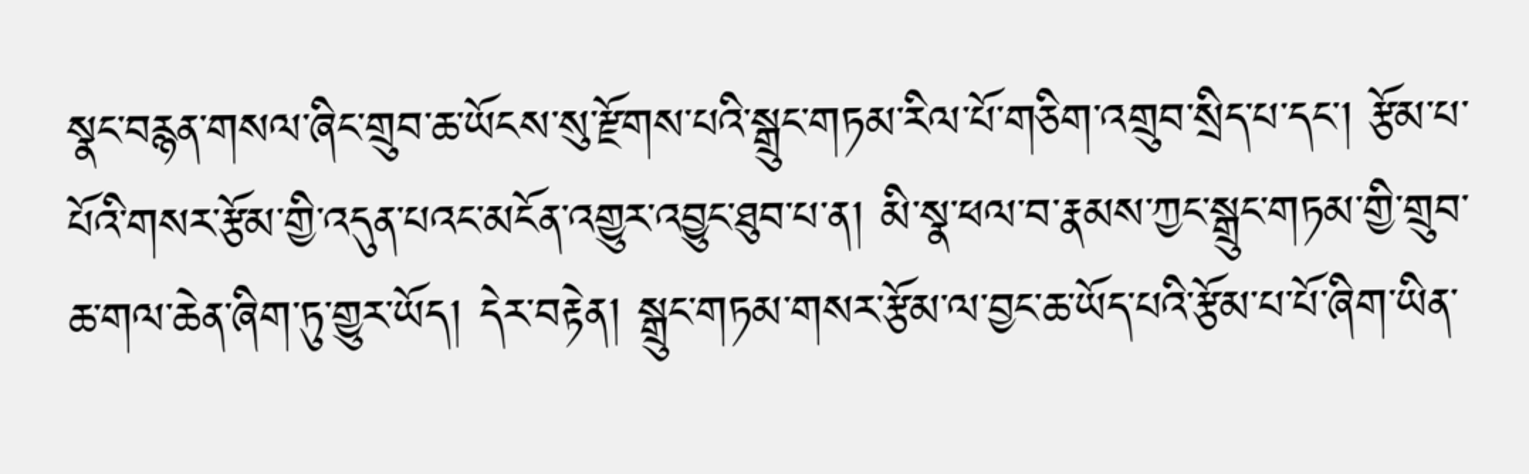སྣང་བརྙན་གསལ་ཞིང་གྲུབ་ཆ་ཡོངས་སུ་རྫོགས་པའི་སྒྲུང་གཏམ་རིལ་པོ་གཅིག་འགྲུབ་སྲིད་པ་དང་། རྩོམ་པ་པོའི་གསར་རྩོམ་གྱི་འདུན་པའང་མངོན་འགྱུར་འབྱུང་ཐུབ་པ་ན། མི་སྣ་ཕལ་བ་རྣམས་ཀྱང་སྒྲུང་གཏམ་གྱི་གྲུབ་ཆ་གལ་ཆེན་ཞིག་ཏུ་གྱུར་ཡོད། དེར་བརྟེན། སྒྲུང་གཏམ་གསར་རྩོམ་ལ་བྱང་ཆ་ཡོད་པའི་རྩོམ་པ་པོ་ཞིག་ཡིན་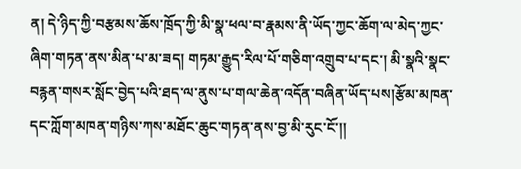ན། དེ་ཉིད་ཀྱི་བརྩམས་ཆོས་ཁྲོད་ཀྱི་མི་སྣ་ཕལ་བ་རྣམས་ནི་ཡོད་ཀྱང་ཆོག་ལ་མེད་ཀྱང་ཞིག་གཏན་ནས་མིན་པ་མ་ཟད། གཏམ་རྒྱུད་རིལ་པོ་གཅིག་འགྲུབ་པ་དང་། མི་སྣའི་སྣང་བརྙན་གསར་སློང་བྱེད་པའི་ཐད་ལ་ནུས་པ་གལ་ཆེན་འདོན་བཞིན་ཡོད་པས།རྩོམ་མཁན་དང་ཀློག་མཁན་གཉིས་ཀས་མཐོང་ཆུང་གཏན་ནས་བྱ་མི་རུང་ངོ་།།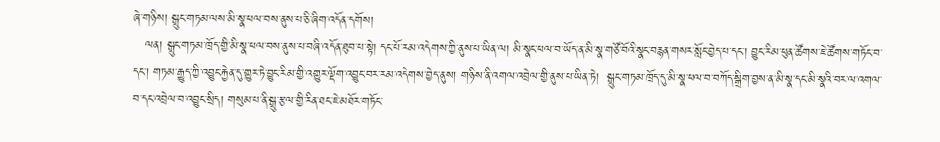ཞེ་གཉིས། སྒྲུང་གཏམ་ལས་མི་སྣ་ཕལ་བས་ནུས་པ་ཅི་ཞིག་འདོན་དགོས།
   ལན། སྒྲུང་གཏམ་ཁྲོད་གྱི་མི་སྣ་ཕལ་བས་ནུས་པ་བཞི་འདོན་ཐུབ་པ་སྟེ། དང་པོ་རམ་འདེགས་ཀྱི་ནུས་པ་ཡིན་ལ། མི་སྣང་ཕལ་བ་ཡོད་ན་མི་སྣ་གཙོ་བོའི་སྣང་བརྙན་གསར་སློང་བྱེད་པ་དང་། བྱུང་རིམ་ཕུན་ཚོགས་ཇེ་ཚོགས་གཏོང་བ་དང་། གཏམ་རྒྱུད་ཀྱི་འབྱུང་རྐྱེན་དུ་གྱུར་ཏེ་བྱུང་རིམ་གྱི་འགྱུར་ལྡོག་འབྱུང་བར་རམ་འདེགས་བྱེད་ནུས། གཉིས་ནི་འགལ་འབྲེལ་གྱི་ནུས་པ་ཡིན་ཏེ།  སྒྲུང་གཏམ་ཁྲོད་དུ་མི་སྣ་ཕལ་བ་བཀོད་སྒྲིག་བྱས་ན་མི་སྣ་དང་མི་སྣའི་བར་ལ་འགལ་བ་དང་འབྲེལ་བ་འབྱུང་སྲིད། གསུམ་པ་ནི་སྒྲུ་རྩལ་གྱི་རིན་ཐང་ཇེ་མཐོར་གཏོང་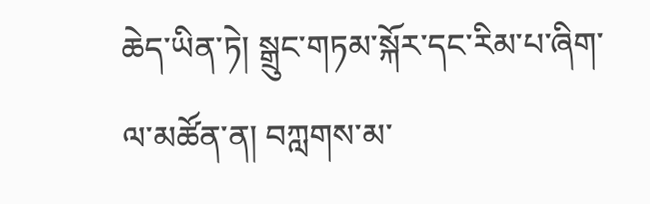ཆེད་ཡིན་ཏེ། སྒྲུང་གཏམ་སྐོར་དང་རིམ་པ་ཞིག་ལ་མཚོན་ན། བཀླགས་མ་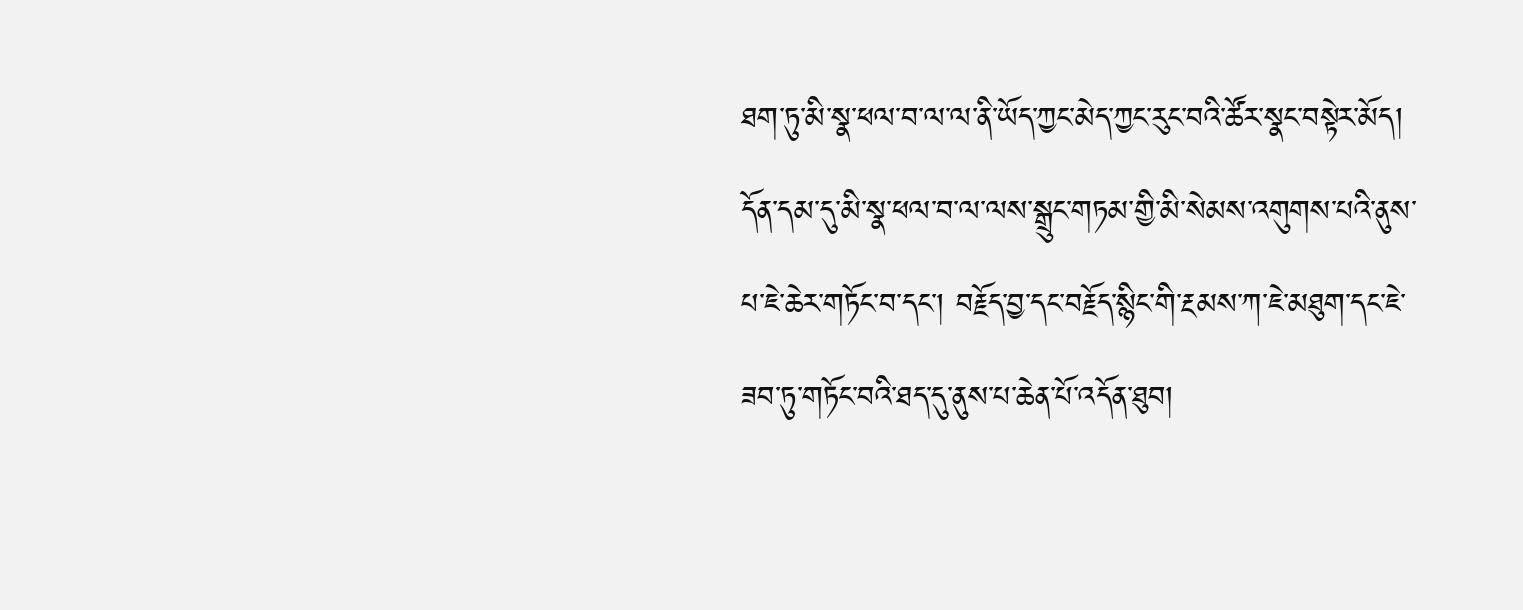ཐག་ཏུ་མི་སྣ་ཕལ་བ་ལ་ལ་ནི་ཡོད་ཀྱང་མེད་ཀྱང་རུང་བའི་ཚོར་སྣང་བསྟེར་མོད། དོན་དམ་དུ་མི་སྣ་ཕལ་བ་ལ་ལས་སྒྲུང་གཏམ་གྱི་མི་སེམས་འགུགས་པའི་ནུས་པ་ཇེ་ཆེར་གཏོང་བ་དང་། བརྗོད་བྱ་དང་བརྗོད་སྙིང་གི་རྔམས་ཀ་ཇེ་མཐུག་དང་ཇེ་ཟབ་ཏུ་གཏོང་བའི་ཐད་དུ་ནུས་པ་ཆེན་པོ་འདོན་ཐུབ།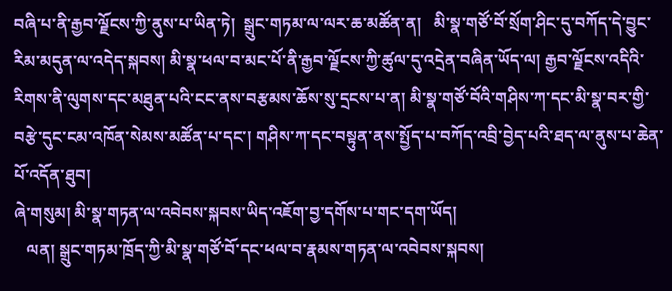བཞི་པ་ནི་རྒྱབ་ལྗོངས་ཀྱི་ནུས་པ་ཡིན་ཏེ།  སྒྲུང་གཏམ་ལ་ལར་ཆ་མཚོན་ན།   མི་སྣ་གཙོ་བོ་སྲོག་ཤིང་དུ་བཀོད་དེ་བྱུང་རིམ་མདུན་ལ་འདེད་སྐབས། མི་སྣ་ཕལ་བ་མང་པོ་ནི་རྒྱབ་ལྗོངས་ཀྱི་ཚུལ་དུ་འདྲེན་བཞིན་ཡོད་ལ། རྒྱབ་ལྗོངས་འདིའི་རིགས་ནི་ལུགས་དང་མཐུན་པའི་ངང་ནས་བརྩམས་ཆོས་སུ་དྲངས་པ་ན། མི་སྣ་གཙོ་བོའི་གཤིས་ཀ་དང་མི་སྣ་བར་གྱི་བརྩེ་དུང་ངམ་འཁོན་སེམས་མཚོན་པ་དང་། གཤིས་ཀ་དང་བསྟུན་ནས་སྤྱོད་པ་བཀོད་འབྲི་བྱེད་པའི་ཐད་ལ་ནུས་པ་ཆེན་པོ་འདོན་ཐུབ།
ཞེ་གསུམ། མི་སྣ་གཏན་ལ་འབེབས་སྐབས་ཡིད་འཇོག་བྱ་དགོས་པ་གང་དག་ཡོད།
   ལན། སྒྲུང་གཏམ་ཁྲོད་ཀྱི་མི་སྣ་གཙོ་བོ་དང་ཕལ་བ་རྣམས་གཏན་ལ་འབེབས་སྐབས།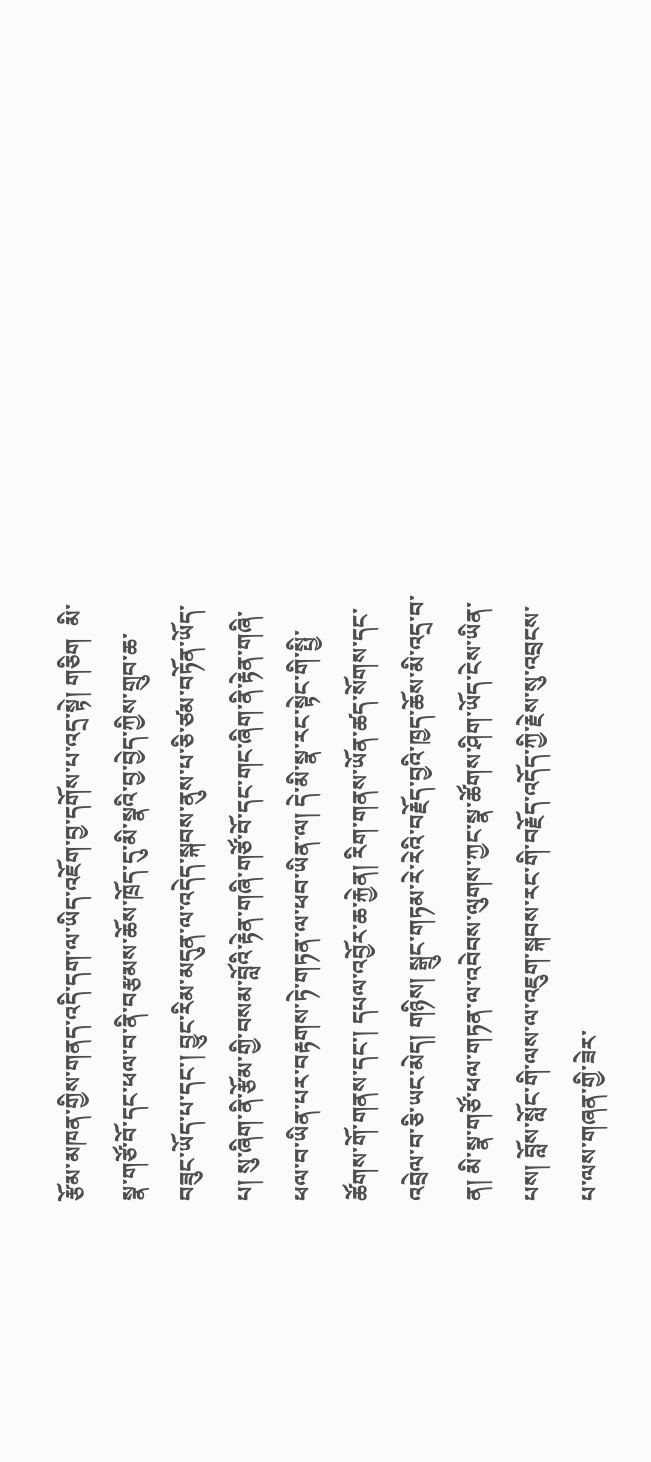རྩོམ་མཁན་གྱིས་གནད་འདི་དག་ལ་ཡིད་འཇོག་བྱ་དགོས་པ་འདྲ་སྟེ། གཅིག  མི་སྣ་གཙོ་བོ་དང་ཕལ་བ་ནི་བརྩམས་ཆོས་ཁྲོད་དུ་མི་སྣའི་བྱ་བྱེད་ཀྱིས་གྲུབ་ཆ་བཟུང་ཡོད་པ་དང་། བྱུང་རིམ་མདུན་ལ་འདེད་སྐབས་ནུས་པ་ཅི་ཙམ་བཏོན་ཡོད་པ། སུ་ཞིག་ནི་རྩོམ་གྱི་བསམ་བློའི་རྟེན་གཞི་གཙོ་བོ་དང་གང་ཞིག་ནི་རྟེན་གཞི་ཕལ་བ་ཡིན་པར་བརྟགས་ཏེ་གཏན་ལ་ཕབ་ཡིན་ལ། དེ་མི་སྣ་རང་སྟེང་གི་སྤྱི་ཚོགས་གོ་གནས་དང་། དཔལ་འབྱོར་ཆ་རྐྱེན། རིག་གནས་ཡོན་ཚད་སོགས་དང་འབྲེལ་བ་ཅི་ཡང་མེད། གཉིས། སྒྲུང་གཏམ་རེ་རེའི་བརྗོད་བྱའི་ཁྱད་ཆོས་མི་འདྲ་བ་ན། མི་སྣ་གཙོ་ཕལ་གཏན་ལ་འབེབས་ལུགས་ཀྱང་སྣ་ཚོགས་ཤིག་ཡོད་ངེས་ཡིན་པས། བློས་སློང་གི་ལས་ལ་འཇུག་སྐབས་རང་གི་བརྗོད་འདོད་ཀྱི་རྗེས་སུ་འབྲངས་པ་ལས་གཞན་གྱི་ཟེར་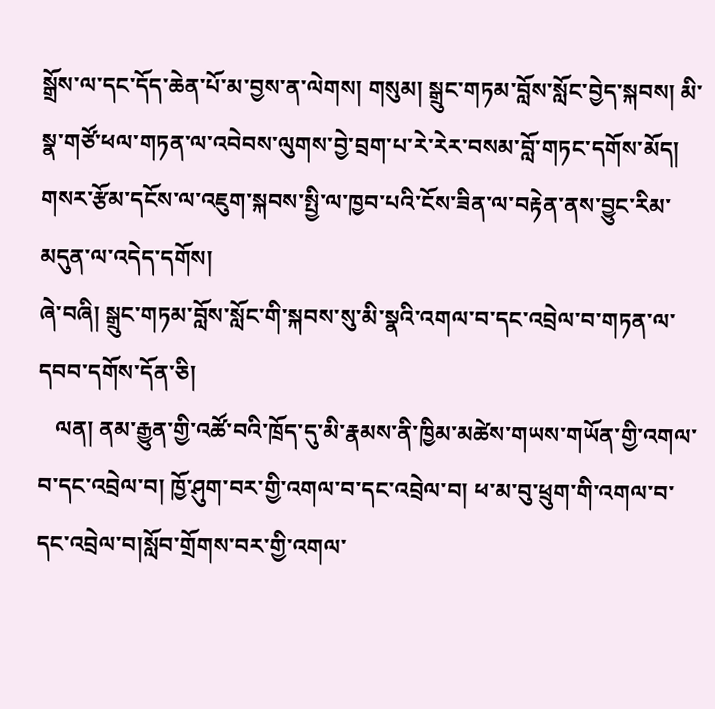སྒྲོས་ལ་དང་དོད་ཆེན་པོ་མ་བྱས་ན་ལེགས། གསུམ། སྒྲུང་གཏམ་བློས་སློང་བྱེད་སྐབས། མི་སྣ་གཙོ་ཕལ་གཏན་ལ་འབེབས་ལུགས་བྱེ་བྲག་པ་རེ་རེར་བསམ་བློ་གཏང་དགོས་མོད། གསར་རྩོམ་དངོས་ལ་འཇུག་སྐབས་སྤྱི་ལ་ཁྱབ་པའི་ངོས་ཟིན་ལ་བརྟེན་ནས་བྱུང་རིམ་མདུན་ལ་འདེད་དགོས།
ཞེ་བཞི། སྒྲུང་གཏམ་བློས་སློང་གི་སྐབས་སུ་མི་སྣའི་འགལ་བ་དང་འབྲེལ་བ་གཏན་ལ་དབབ་དགོས་དོན་ཅི།
   ལན། ནམ་རྒྱུན་གྱི་འཚོ་བའི་ཁྲོད་དུ་མི་རྣམས་ནི་ཁྱིམ་མཚེས་གཡས་གཡོན་གྱི་འགལ་བ་དང་འབྲེལ་བ། ཁྱོ་ཤུག་བར་གྱི་འགལ་བ་དང་འབྲེལ་བ། ཕ་མ་བུ་ཕྲུག་གི་འགལ་བ་དང་འབྲེལ་བ།སློབ་གྲོགས་བར་གྱི་འགལ་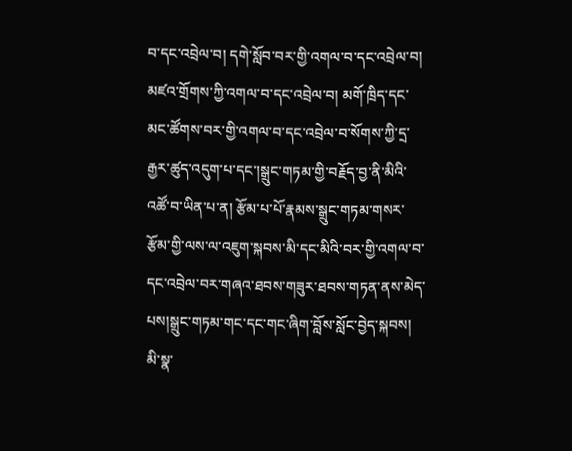བ་དང་འབྲེལ་བ། དགེ་སློབ་བར་གྱི་འགལ་བ་དང་འབྲེལ་བ། མཛའ་གྲོགས་ཀྱི་འགལ་བ་དང་འབྲེལ་བ། མགོ་ཁྲིད་དང་མང་ཚོགས་བར་གྱི་འགལ་བ་དང་འབྲེལ་བ་སོགས་ཀྱི་དྲ་རྒྱར་ཚུད་འདུག་པ་དང་།སྒྲུང་གཏམ་གྱི་བརྗོད་བྱ་ནི་མིའི་འཚོ་བ་ཡིན་པ་ན། རྩོམ་པ་པོ་རྣམས་སྒྲུང་གཏམ་གསར་རྩོམ་གྱི་ལས་ལ་འཇུག་སྐབས་མི་དང་མིའི་བར་གྱི་འགལ་བ་དང་འབྲེལ་བར་གཞའ་ཐབས་གཟུར་ཐབས་གཏན་ནས་མེད་པས།སྒྲུང་གཏམ་གང་དང་གང་ཞིག་བློས་སློང་བྱེད་སྐབས། མི་སྣ་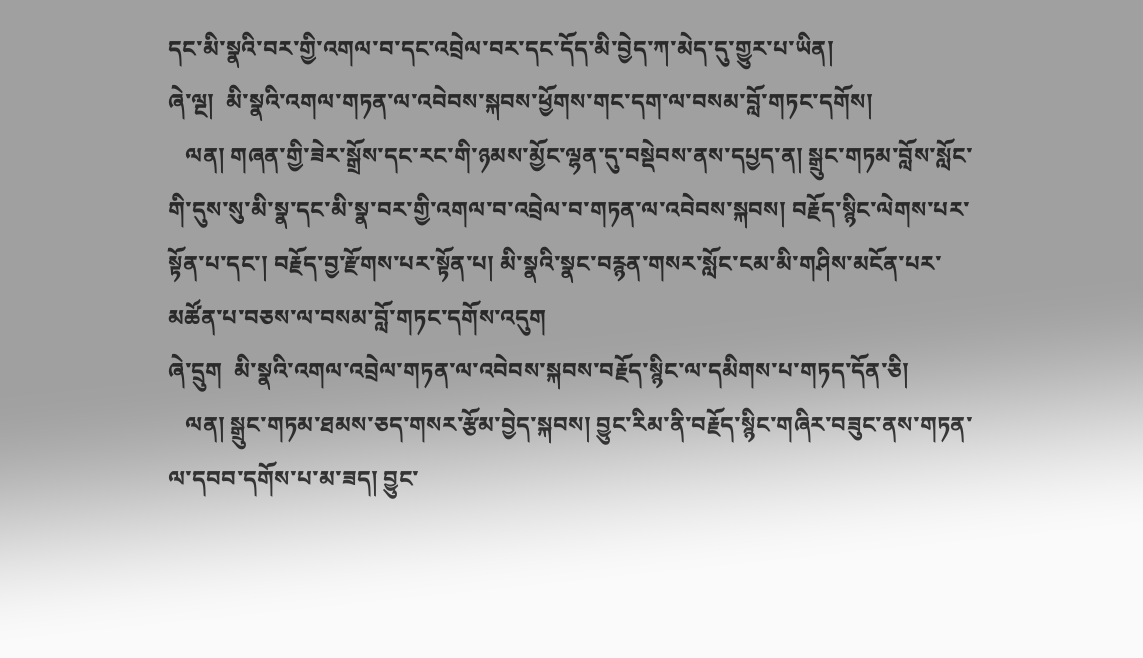དང་མི་སྣའི་བར་གྱི་འགལ་བ་དང་འབྲེལ་བར་དང་དོད་མི་བྱེད་ཀ་མེད་དུ་གྱུར་པ་ཡིན།
ཞེ་ལྔ།  མི་སྣའི་འགལ་གཏན་ལ་འབེབས་སྐབས་ཕྱོགས་གང་དག་ལ་བསམ་བློ་གཏང་དགོས།
   ལན། གཞན་གྱི་ཟེར་སྒྲོས་དང་རང་གི་ཉམས་མྱོང་ལྷན་དུ་བསྡེབས་ནས་དཔྱད་ན། སྒྲུང་གཏམ་བློས་སློང་གི་དུས་སུ་མི་སྣ་དང་མི་སྣ་བར་གྱི་འགལ་བ་འབྲེལ་བ་གཏན་ལ་འབེབས་སྐབས། བརྗོད་སྙིང་ལེགས་པར་སྟོན་པ་དང་། བརྗོད་བྱ་རྫོགས་པར་སྟོན་པ། མི་སྣའི་སྣང་བརྙན་གསར་སློང་ངམ་མི་གཤིས་མངོན་པར་མཚོན་པ་བཅས་ལ་བསམ་བློ་གཏང་དགོས་འདུག
ཞེ་དྲུག  མི་སྣའི་འགལ་འབྲེལ་གཏན་ལ་འབེབས་སྐབས་བརྗོད་སྙིང་ལ་དམིགས་པ་གཏད་དོན་ཅི།
   ལན། སྒྲུང་གཏམ་ཐམས་ཅད་གསར་རྩོམ་བྱེད་སྐབས། བྱུང་རིམ་ནི་བརྗོད་སྙིང་གཞིར་བཟུང་ནས་གཏན་ལ་དབབ་དགོས་པ་མ་ཟད། བྱུང་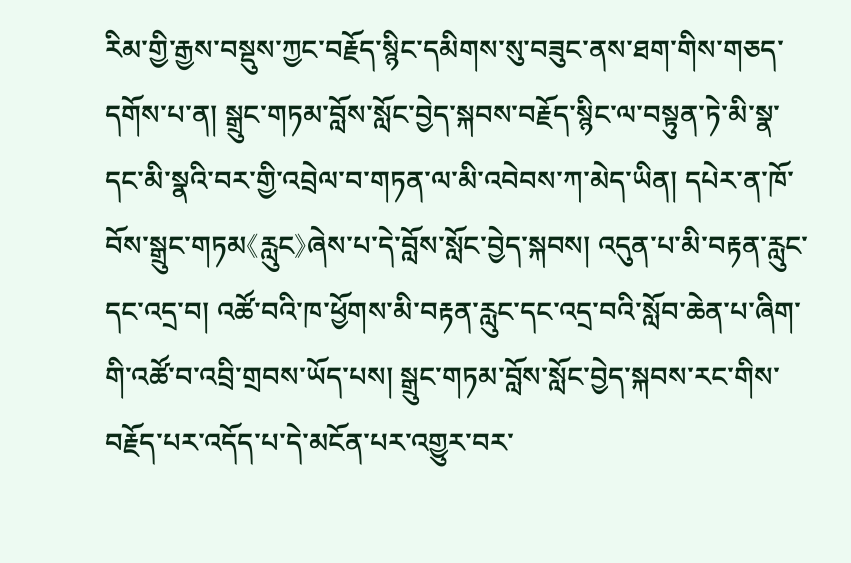རིམ་གྱི་རྒྱས་བསྡུས་ཀྱང་བརྗོད་སྙིང་དམིགས་སུ་བཟུང་ནས་ཐག་གིས་གཅད་དགོས་པ་ན། སྒྲུང་གཏམ་བློས་སློང་བྱེད་སྐབས་བརྗོད་སྙིང་ལ་བསྟུན་ཏེ་མི་སྣ་དང་མི་སྣའི་བར་གྱི་འབྲེལ་བ་གཏན་ལ་མི་འབེབས་ཀ་མེད་ཡིན། དཔེར་ན་ཁོ་བོས་སྒྲུང་གཏམ《རླུང》ཞེས་པ་དེ་བློས་སློང་བྱེད་སྐབས། འདུན་པ་མི་བརྟན་རླུང་དང་འདྲ་བ། འཚོ་བའི་ཁ་ཕྱོགས་མི་བརྟན་རླུང་དང་འདྲ་བའི་སློབ་ཆེན་པ་ཞིག་གི་འཚོ་བ་འབྲི་གྲབས་ཡོད་པས། སྒྲུང་གཏམ་བློས་སློང་བྱེད་སྐབས་རང་གིས་བརྗོད་པར་འདོད་པ་དེ་མངོན་པར་འགྱུར་བར་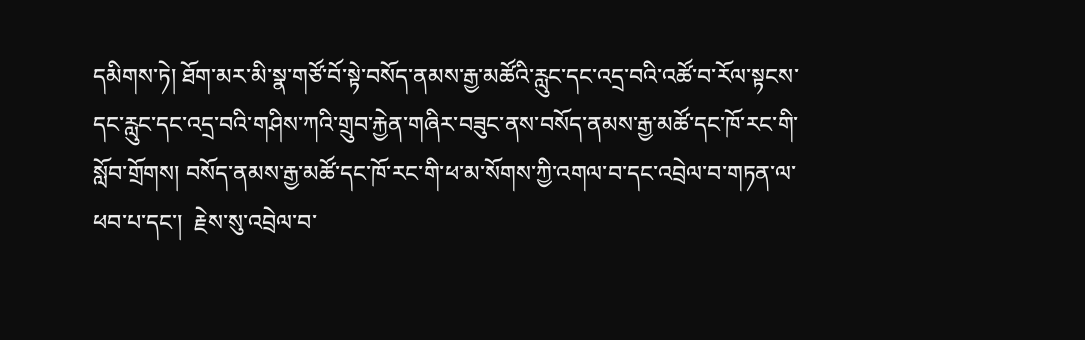དམིགས་ཏེ། ཐོག་མར་མི་སྣ་གཙོ་བོ་སྟེ་བསོད་ནམས་རྒྱ་མཚོའི་རླུང་དང་འདྲ་བའི་འཚོ་བ་རོལ་སྟངས་དང་རླུང་དང་འདྲ་བའི་གཤིས་ཀའི་གྲུབ་རྐྱེན་གཞིར་བཟུང་ནས་བསོད་ནམས་རྒྱ་མཚོ་དང་ཁོ་རང་གི་སློབ་གྲོགས། བསོད་ནམས་རྒྱ་མཚོ་དང་ཁོ་རང་གི་ཕ་མ་སོགས་ཀྱི་འགལ་བ་དང་འབྲེལ་བ་གཏན་ལ་ཕབ་པ་དང་།  རྗེས་སུ་འབྲེལ་བ་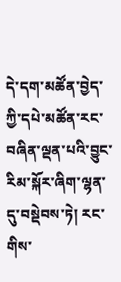དེ་དག་མཚོན་བྱེད་ཀྱི་དཔེ་མཚོན་རང་བཞིན་ལྡན་པའི་བྱུང་རིམ་སྐོར་ཞིག་ལྷན་དུ་བསྡེབས་ཏེ། རང་གིས་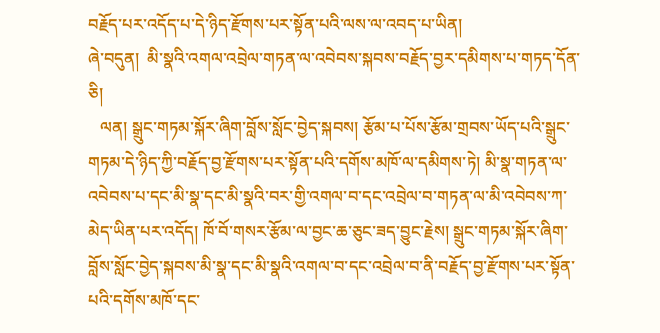བརྗོད་པར་འདོད་པ་དེ་ཉིད་རྫོགས་པར་སྟོན་པའི་ལས་ལ་འབད་པ་ཡིན།
ཞེ་བདུན།  མི་སྣའི་འགལ་འབྲེལ་གཏན་ལ་འབེབས་སྐབས་བརྗོད་བྱར་དམིགས་པ་གཏད་དོན་ཅི།
   ལན། སྒྲུང་གཏམ་སྐོར་ཞིག་བློས་སློང་བྱེད་སྐབས། རྩོམ་པ་པོས་རྩོམ་གྲབས་ཡོད་པའི་སྒྲུང་གཏམ་དེ་ཉིད་ཀྱི་བརྗོད་བྱ་རྫོགས་པར་སྟོན་པའི་དགོས་མཁོ་ལ་དམིགས་ཏེ། མི་སྣ་གཏན་ལ་འབེབས་པ་དང་མི་སྣ་དང་མི་སྣའི་བར་གྱི་འགལ་བ་དང་འབྲེལ་བ་གཏན་ལ་མི་འབེབས་ཀ་མེད་ཡིན་པར་འདོད། ཁོ་བོ་གསར་རྩོམ་ལ་བྱང་ཆ་ཅུང་ཟད་བྱུང་རྗེས། སྒྲུང་གཏམ་སྐོར་ཞིག་བློས་སློང་བྱེད་སྐབས་མི་སྣ་དང་མི་སྣའི་འགལ་བ་དང་འབྲེལ་བ་ནི་བརྗོད་བྱ་རྫོགས་པར་སྟོན་པའི་དགོས་མཁོ་དང་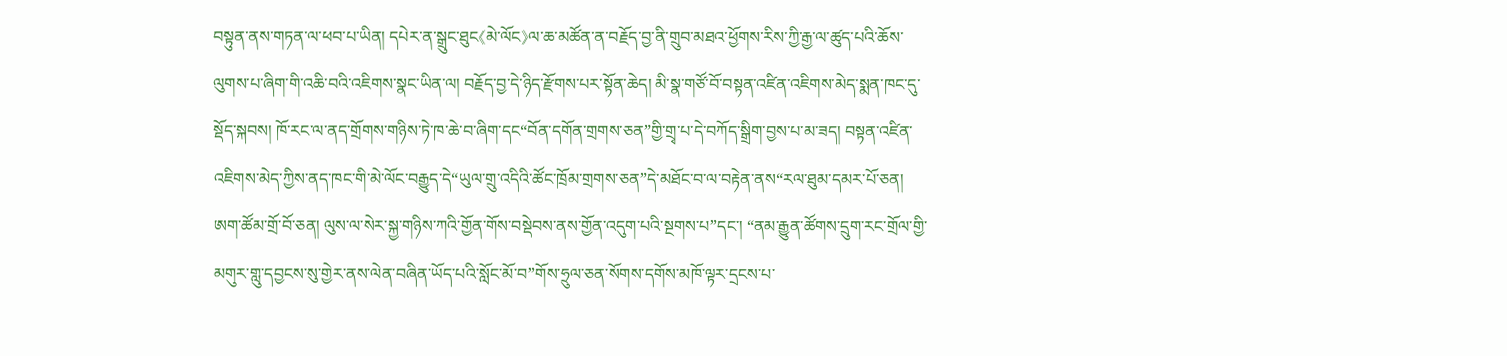བསྟུན་ནས་གཏན་ལ་ཕབ་པ་ཡིན། དཔེར་ན་སྒྲུང་ཐུང《མེ་ལོང》ལ་ཆ་མཚོན་ན་བརྗོད་བྱ་ནི་གྲུབ་མཐའ་ཕྱོགས་རིས་ཀྱི་རྒྱ་ལ་ཚུད་པའི་ཆོས་ལུགས་པ་ཞིག་གི་འཆི་བའི་འཇིགས་སྣང་ཡིན་ལ། བརྗོད་བྱ་དེ་ཉིད་རྫོགས་པར་སྟོན་ཆེད། མི་སྣ་གཙོ་བོ་བསྟན་འཛིན་འཇིགས་མེད་སྨན་ཁང་དུ་སྡོད་སྐབས། ཁོ་རང་ལ་ནད་གྲོགས་གཉིས་ཏེ་ཁ་ཆེ་བ་ཞིག་དང“བོན་དགོན་གྲགས་ཅན”གྱི་གྲྭ་པ་དེ་བཀོད་སྒྲིག་བྱས་པ་མ་ཟད། བསྟན་འཛིན་འཇིགས་མེད་ཀྱིས་ནད་ཁང་གི་མེ་ལོང་བརྒྱུད་དེ“ཡུལ་གྲུ་འདིའི་ཚོང་ཁྲོམ་གྲགས་ཅན”དེ་མཐོང་བ་ལ་བརྟེན་ནས“རལ་ཐུམ་དམར་པོ་ཅན། ཨག་ཚོམ་གྲོ་བོ་ཅན། ལུས་ལ་སེར་སྐྱ་གཉིས་ཀའི་གྱོན་གོས་བསྡེབས་ནས་གྱོན་འདུག་པའི་སྔགས་པ”དང་། “ནམ་རྒྱུན་ཚོགས་དྲུག་རང་གྲོལ་གྱི་མགུར་གླུ་དབྱངས་སུ་གྱེར་ནས་ལེན་བཞིན་ཡོད་པའི་སློང་མོ་བ”གོས་ཧྲུལ་ཅན་སོགས་དགོས་མཁོ་ལྟར་དྲངས་པ་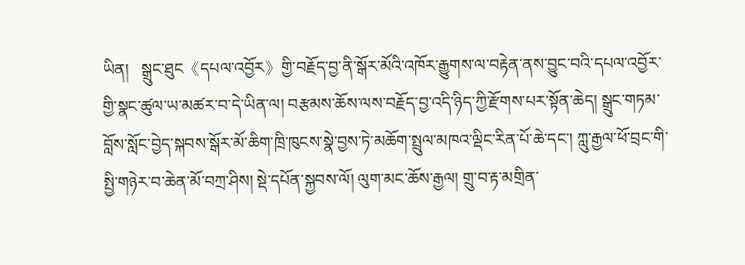ཡིན།   སྒྲུང་ཐུང《དཔལ་འབྱོར》གྱི་བརྗོད་བྱ་ནི་སྒོར་མོའི་འཁོར་རྒྱུགས་ལ་བརྟེན་ནས་བྱུང་བའི་དཔལ་འབྱོར་གྱི་སྣང་ཚུལ་ཡ་མཚར་བ་དེ་ཡིན་ལ། བརྩམས་ཆོས་ལས་བརྗོད་བྱ་འདི་ཉིད་ཀྱི་རྫོགས་པར་སྟོན་ཆེད། སྒྲུང་གཏམ་བློས་སློང་བྱེད་སྐབས་སྒོར་མོ་ཆིག་ཁྲི་ཁུངས་སྣེ་བྱས་ཏེ་མཆོག་སྤྲུལ་མཁའ་ལྡིང་རིན་པོ་ཆེ་དང་། ཀླུ་རྒྱལ་ཕོ་བྲང་གི་སྤྱི་གཉེར་བ་ཆེན་མོ་བཀྲ་ཤིས། སྡེ་དཔོན་སྐྱབས་ལོ། ལུག་མང་ཆོས་རྒྱལ། གྲུ་བ་རྟ་མགྲིན་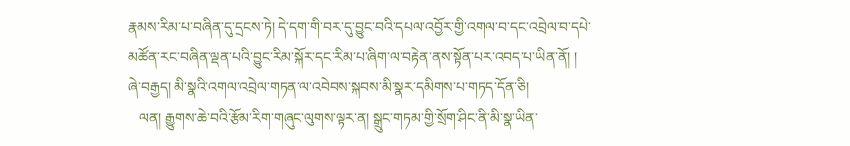རྣམས་རིམ་པ་བཞིན་དུ་དྲངས་ཏེ། དེ་དག་གི་བར་དུ་བྱུང་བའི་དཔལ་འབྱོར་གྱི་འགལ་བ་དང་འབྲེལ་བ་དཔེ་མཚོན་རང་བཞིན་ལྡན་པའི་བྱུང་རིམ་སྐོར་དང་རིམ་པ་ཞིག་ལ་བརྟེན་ནས་སྟོན་པར་འབད་པ་ཡིན་ནོ། །
ཞེ་བརྒྱད། མི་སྣའི་འགལ་འབྲེལ་གཏན་ལ་འབེབས་སྐབས་མི་སྣར་དམིགས་པ་གཏད་དོན་ཅི།
   ལན། རྒྱུགས་ཆེ་བའི་རྩོམ་རིག་གཞུང་ལུགས་ལྟར་ན། སྒྲུང་གཏམ་གྱི་སྲོག་ཤིང་ནི་མི་སྣ་ཡིན་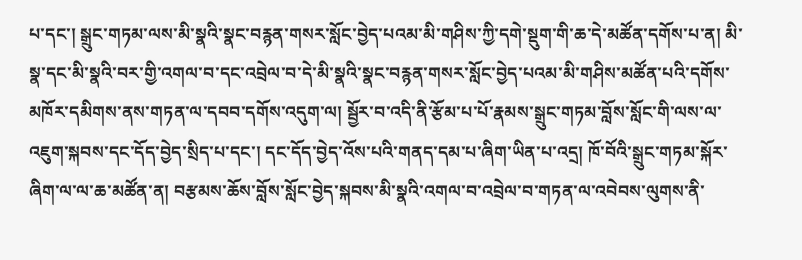པ་དང་། སྒྲུང་གཏམ་ལས་མི་སྣའི་སྣང་བརྙན་གསར་སློང་བྱེད་པའམ་མི་གཤིས་ཀྱི་དགེ་སྡུག་གི་ཆ་དེ་མཚོན་དགོས་པ་ན། མི་སྣ་དང་མི་སྣའི་བར་གྱི་འགལ་བ་དང་འབྲེལ་བ་དེ་མི་སྣའི་སྣང་བརྙན་གསར་སློང་བྱེད་པའམ་མི་གཤིས་མཚོན་པའི་དགོས་མཁོར་དམིགས་ནས་གཏན་ལ་དབབ་དགོས་འདུག་ལ། སྦྱོར་བ་འདི་ནི་རྩོམ་པ་པོ་རྣམས་སྒྲུང་གཏམ་བློས་སློང་གི་ལས་ལ་འཇུག་སྐབས་དང་དོད་བྱེད་སྲིད་པ་དང་། དང་དོད་བྱེད་འོས་པའི་གནད་དམ་པ་ཞིག་ཡིན་པ་འདྲ། ཁོ་བོའི་སྒྲུང་གཏམ་སྐོར་ཞིག་ལ་ལ་ཆ་མཚོན་ན། བརྩམས་ཆོས་བློས་སློང་བྱེད་སྐབས་མི་སྣའི་འགལ་བ་འབྲེལ་བ་གཏན་ལ་འབེབས་ལུགས་ནི་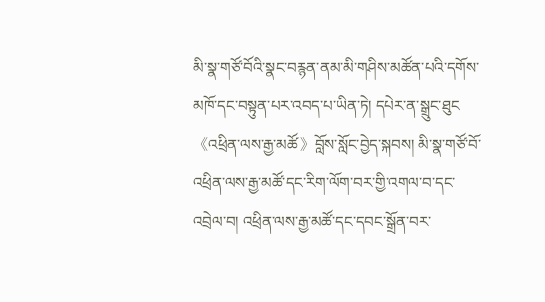མི་སྣ་གཙོ་བོའི་སྣང་བརྙན་ནམ་མི་གཤིས་མཚོན་པའི་དགོས་མཁོ་དང་བསྟུན་པར་འབད་པ་ཡིན་ཏེ། དཔེར་ན་སྒྲུང་ཐུང《འཕྲིན་ལས་རྒྱ་མཚོ》བློས་སློང་བྱེད་སྐབས། མི་སྣ་གཙོ་བོ་འཕྲིན་ལས་རྒྱ་མཚོ་དང་རིག་ལོག་བར་གྱི་འགལ་བ་དང་འབྲེལ་བ། འཕྲིན་ལས་རྒྱ་མཚོ་དང་དབང་སྒྲོན་བར་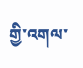གྱི་འགལ་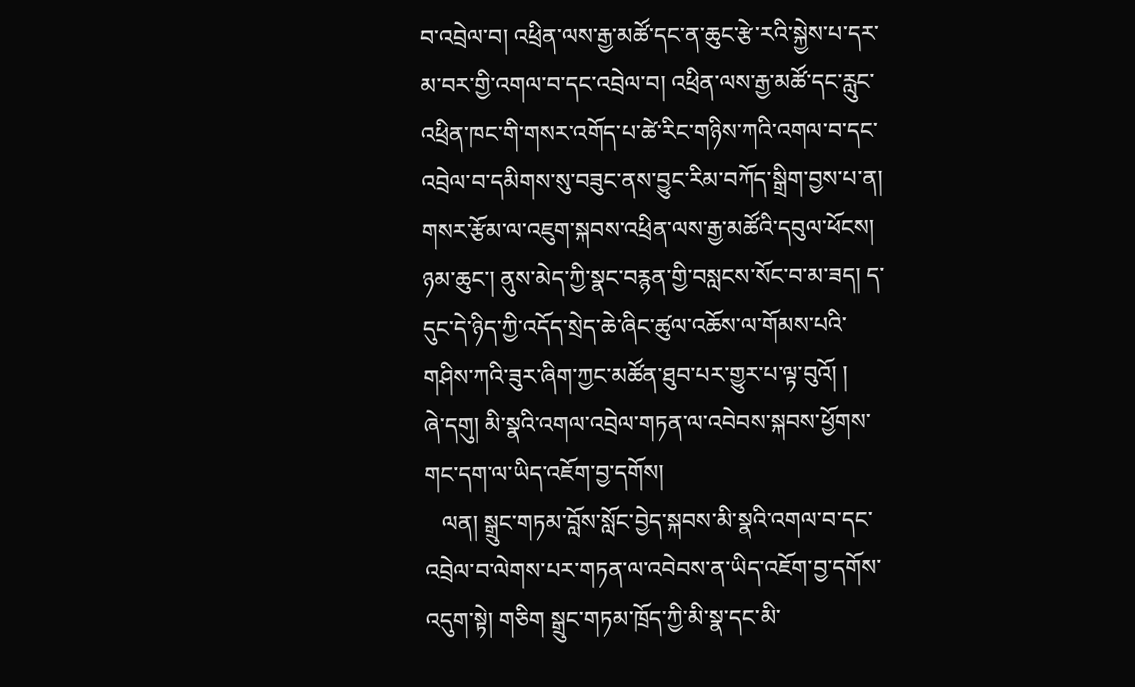བ་འབྲེལ་བ། འཕྲིན་ལས་རྒྱ་མཚོ་དང་ན་ཆུང་རྩེ་རའི་སྐྱེས་པ་དར་མ་བར་གྱི་འགལ་བ་དང་འབྲེལ་བ། འཕྲིན་ལས་རྒྱ་མཚོ་དང་རླུང་འཕྲིན་ཁང་གི་གསར་འགོད་པ་ཚེ་རིང་གཉིས་ཀའི་འགལ་བ་དང་འབྲེལ་བ་དམིགས་སུ་བཟུང་ནས་བྱུང་རིམ་བཀོད་སྒྲིག་བྱས་པ་ན། གསར་རྩོམ་ལ་འཇུག་སྐབས་འཕྲིན་ལས་རྒྱ་མཚོའི་དབུལ་ཕོངས། ཉམ་ཆུང་། ནུས་མེད་ཀྱི་སྣང་བརྙན་གྱི་བསླངས་སོང་བ་མ་ཟད། ད་དུང་དེ་ཉིད་ཀྱི་འདོད་སྲེད་ཆེ་ཞིང་ཚུལ་འཆོས་ལ་གོམས་པའི་གཤིས་ཀའི་ཟུར་ཞིག་ཀྱང་མཚོན་ཐུབ་པར་གྱུར་པ་ལྟ་བུའོ། །
ཞེ་དགུ། མི་སྣའི་འགལ་འབྲེལ་གཏན་ལ་འབེབས་སྐབས་ཕྱོགས་གང་དག་ལ་ཡིད་འཇོག་བྱ་དགོས།
   ལན། སྒྲུང་གཏམ་བློས་སློང་བྱེད་སྐབས་མི་སྣའི་འགལ་བ་དང་འབྲེལ་བ་ལེགས་པར་གཏན་ལ་འབེབས་ན་ཡིད་འཇོག་བྱ་དགོས་འདུག་སྟེ། གཅིག སྒྲུང་གཏམ་ཁྲོད་ཀྱི་མི་སྣ་དང་མི་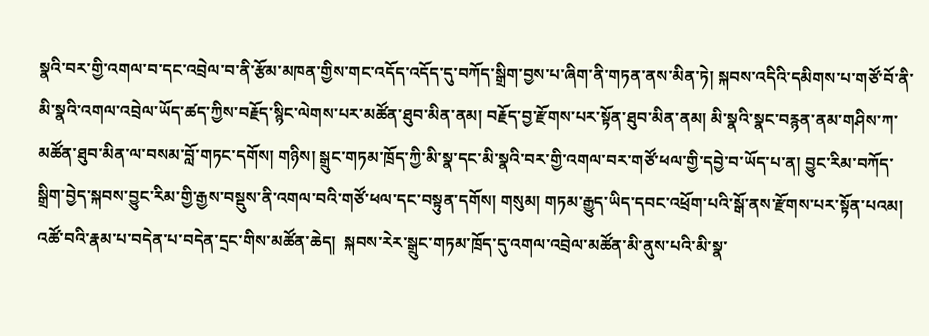སྣའི་བར་གྱི་འགལ་བ་དང་འབྲེལ་བ་ནི་རྩོམ་མཁན་གྱིས་གང་འདོད་འདོད་དུ་བཀོད་སྒྲིག་བྱས་པ་ཞིག་ནི་གཏན་ནས་མིན་ཏེ། སྐབས་འདིའི་དམིགས་པ་གཙོ་བོ་ནི་མི་སྣའི་འགལ་འབྲེལ་ཡོད་ཚད་ཀྱིས་བརྗོད་སྙིང་ལེགས་པར་མཚོན་ཐུབ་མིན་ནམ། བརྗོད་བྱ་རྫོགས་པར་སྟོན་ཐུབ་མིན་ནམ། མི་སྣའི་སྣང་བརྙན་ནམ་གཤིས་ཀ་མཚོན་ཐུབ་མིན་ལ་བསམ་བློ་གཏང་དགོས། གཉིས། སྒྲུང་གཏམ་ཁྲོད་ཀྱི་མི་སྣ་དང་མི་སྣའི་བར་གྱི་འགལ་བར་གཙོ་ཕལ་གྱི་དབྱེ་བ་ཡོད་པ་ན། བྱུང་རིམ་བཀོད་སྒྲིག་བྱེད་སྐབས་བྱུང་རིམ་གྱི་རྒྱས་བསྡུས་ནི་འགལ་བའི་གཙོ་ཕལ་དང་བསྟུན་དགོས། གསུམ། གཏམ་རྒྱུད་ཡིད་དབང་འཕྲོག་པའི་སྒོ་ནས་རྫོགས་པར་སྟོན་པའམ།   འཚོ་བའི་རྣམ་པ་བདེན་པ་བདེན་དྲང་གིས་མཚོན་ཆེད།  སྐབས་རེར་སྒྲུང་གཏམ་ཁྲོད་དུ་འགལ་འབྲེལ་མཚོན་མི་ནུས་པའི་མི་སྣ་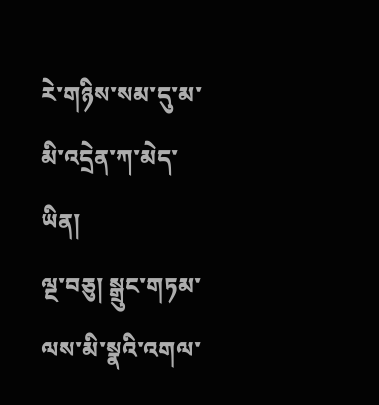རེ་གཉིས་སམ་དུ་མ་མི་འདྲེན་ཀ་མེད་ཡིན།
ལྔ་བཅུ། སྒྲུང་གཏམ་ལས་མི་སྣའི་འགལ་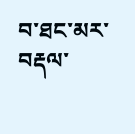བ་ཐང་མར་བརྡལ་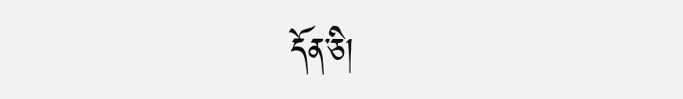དོན་ཅི།